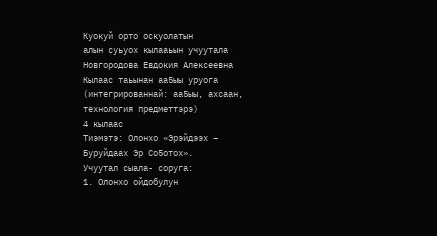Куокуй орто оскуолатын
алын суьуох кылааьын учуутала
Новгородова Евдокия Алексеевна
Кылаас таьынан аа5ыы уруога
(интегрированнай: аа5ыы, ахсаан, технология предметтэрэ)
4 кылаас
Тиэмэтэ: Олонхо «Эрэйдээх – Буруйдаах Эр Со5отох».
Учуутал сыала- соруга:
1. Олонхо ойдобулун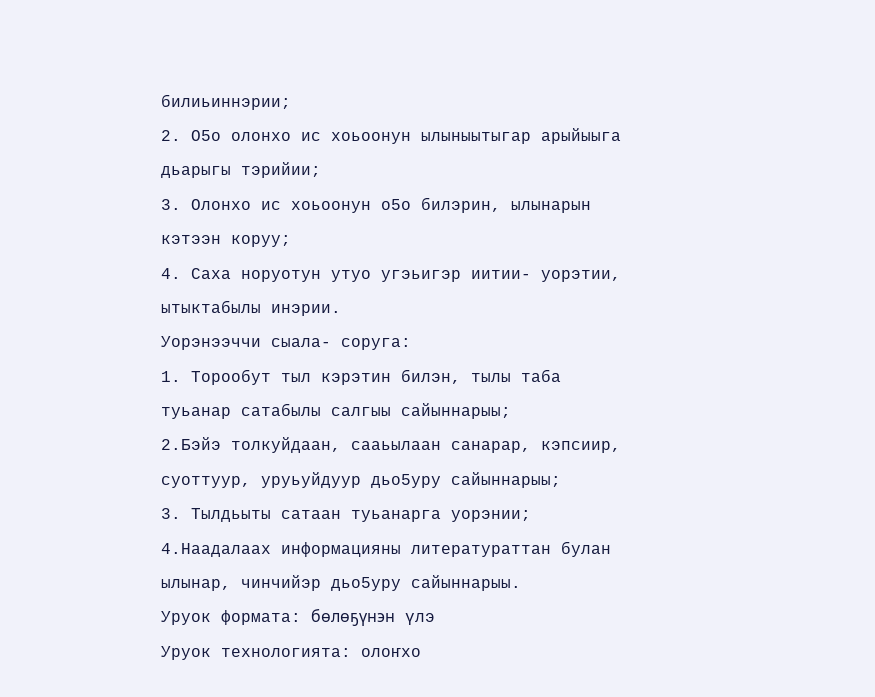билиьиннэрии;
2. О5о олонхо ис хоьоонун ылыныытыгар арыйыыга дьарыгы тэрийии;
3. Олонхо ис хоьоонун о5о билэрин, ылынарын кэтээн коруу;
4. Саха норуотун утуо угэьигэр иитии- уорэтии, ытыктабылы инэрии.
Уорэнээччи сыала- соруга:
1. Торообут тыл кэрэтин билэн, тылы таба туьанар сатабылы салгыы сайыннарыы;
2.Бэйэ толкуйдаан, сааьылаан санарар, кэпсиир, суоттуур, уруьуйдуур дьо5уру сайыннарыы;
3. Тылдьыты сатаан туьанарга уорэнии;
4.Наадалаах информацияны литератураттан булан ылынар, чинчийэр дьо5уру сайыннарыы.
Уруок формата: бөлөҕүнэн үлэ
Уруок технологията: олоҥхо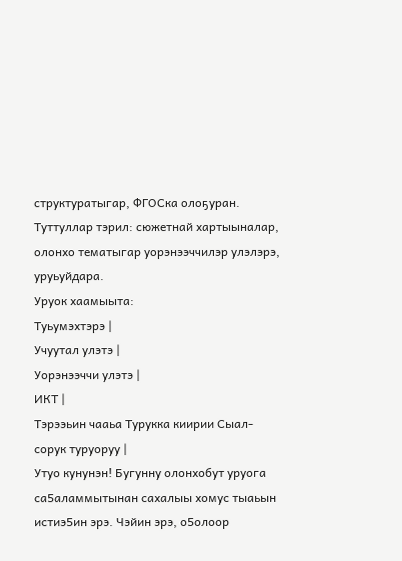структуратыгар, ФГОСка олоҕуран.
Туттуллар тэрил: сюжетнай хартыыналар, олонхо тематыгар уорэнээччилэр улэлэрэ, уруьуйдара.
Уруок хаамыыта:
Туьумэхтэрэ |
Учуутал улэтэ |
Уорэнээччи улэтэ |
ИКТ |
Тэрээьин чааьа Турукка киирии Сыал- сорук туруоруу |
Утуо кунунэн! Бугунну олонхобут уруога са5аламмытынан сахалыы хомус тыаьын истиэ5ин эрэ. Чэйин эрэ, о5олоор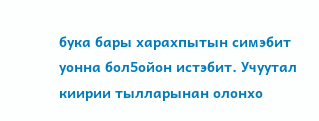бука бары харахпытын симэбит уонна бол5ойон истэбит. Учуутал киирии тылларынан олонхо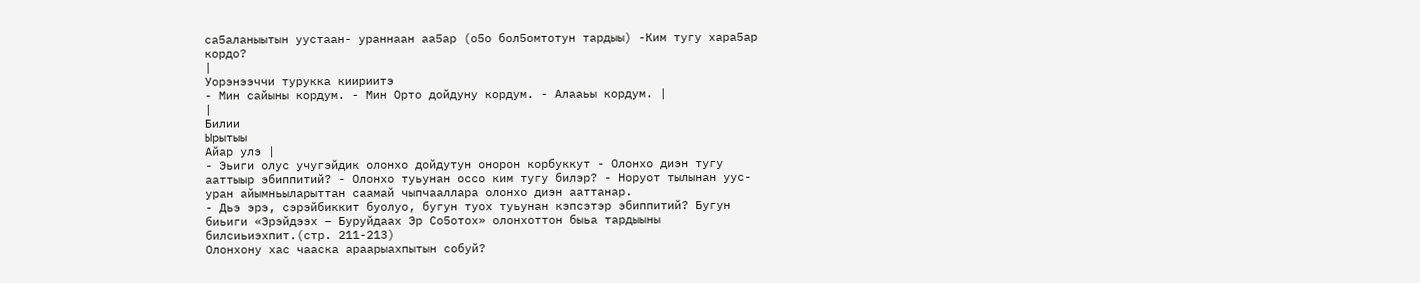са5аланыытын уустаан- ураннаан аа5ар (о5о бол5омтотун тардыы) -Ким тугу хара5ар кордо?
|
Уорэнээччи турукка киириитэ
- Мин сайыны кордум. - Мин Орто дойдуну кордум. - Алааьы кордум. |
|
Билии
Ырытыы
Айар улэ |
- Эьиги олус учугэйдик олонхо дойдутун онорон корбуккут - Олонхо диэн тугу ааттыыр эбиппитий? - Олонхо туьунан оссо ким тугу билэр? - Норуот тылынан уус- уран айымньыларыттан саамай чыпчааллара олонхо диэн ааттанар.
- Дьэ эрэ, сэрэйбиккит буолуо, бугун туох туьунан кэпсэтэр эбиппитий? Бугун биьиги «Эрэйдээх – Буруйдаах Эр Со5отох» олонхоттон быьа тардыыны билсиьиэхпит.(стр. 211-213)
Олонхону хас чааска араарыахпытын собуй?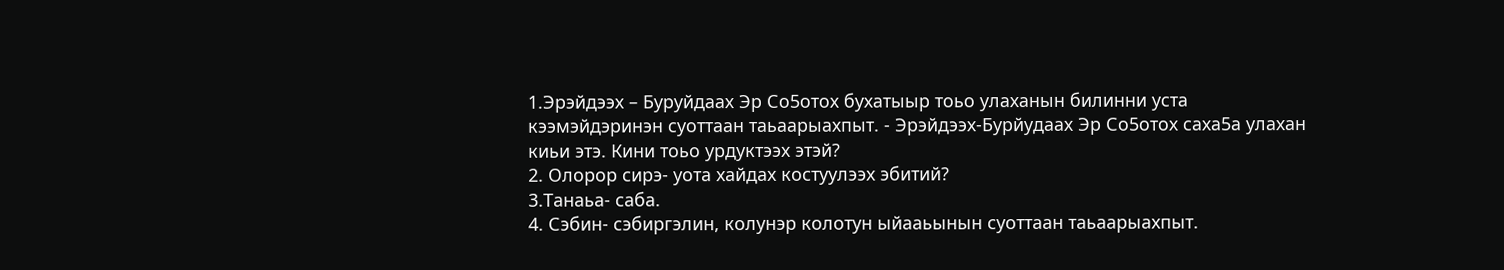1.Эрэйдээх – Буруйдаах Эр Со5отох бухатыыр тоьо улаханын билинни уста кээмэйдэринэн суоттаан таьаарыахпыт. - Эрэйдээх-Бурйудаах Эр Со5отох саха5а улахан киьи этэ. Кини тоьо урдуктээх этэй?
2. Олорор сирэ- уота хайдах костуулээх эбитий?
3.Танаьа- саба.
4. Сэбин- сэбиргэлин, колунэр колотун ыйааьынын суоттаан таьаарыахпыт.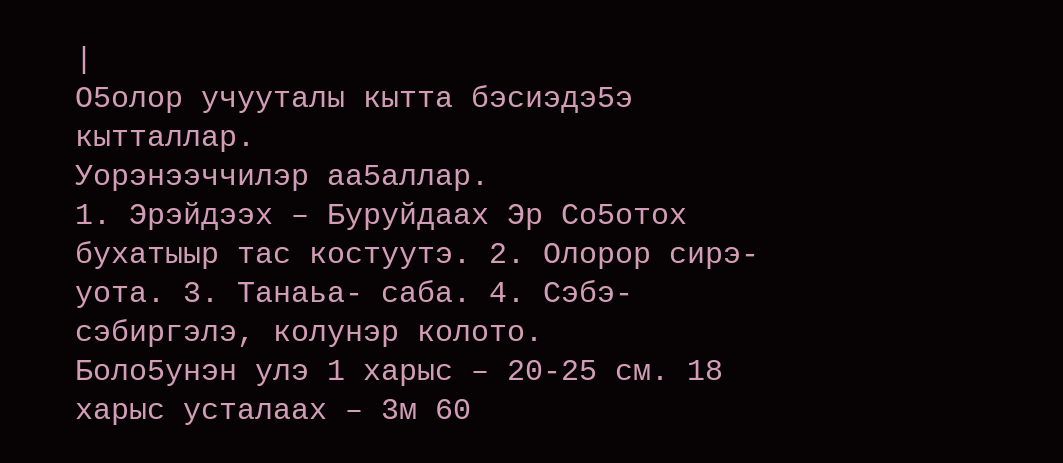|
О5олор учууталы кытта бэсиэдэ5э кытталлар.
Уорэнээччилэр аа5аллар.
1. Эрэйдээх – Буруйдаах Эр Со5отох бухатыыр тас костуутэ. 2. Олорор сирэ- уота. 3. Танаьа- саба. 4. Сэбэ- сэбиргэлэ, колунэр колото.
Боло5унэн улэ 1 харыс – 20-25 см. 18 харыс усталаах – 3м 60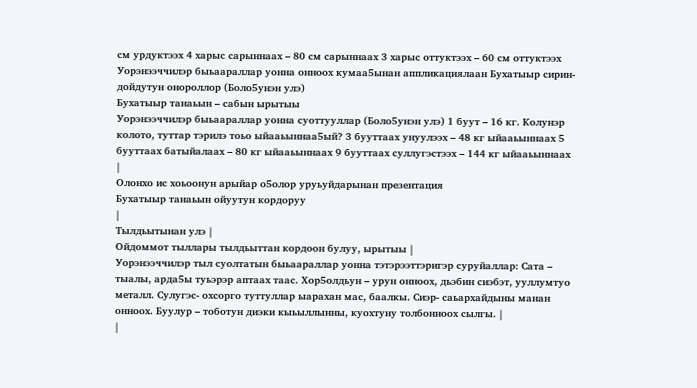см урдуктээх 4 харыс сарыннаах – 80 см сарыннаах 3 харыс оттуктээх – 60 см оттуктээх
Уорэнээччилэр быьаараллар уонна онноох кумаа5ынан аппликациялаан Бухатыыр сирин- дойдутун онороллор (Боло5унэн улэ)
Бухатыыр танаьын – сабын ырытыы
Уорэнээччилэр быьаараллар уонна суоттууллар (Боло5унэн улэ) 1 буут – 16 кг. Колунэр колото, туттар тэрилэ тоьо ыйааьыннаа5ый? 3 бууттаах унуулээх – 48 кг ыйааьыннаах 5 бууттаах батыйалаах – 80 кг ыйааьыннаах 9 бууттаах суллугэстээх – 144 кг ыйааьыннаах
|
Олонхо ис хоьоонун арыйар о5олор уруьуйдарынан презентация
Бухатыыр танаьын ойуутун кордоруу
|
Тылдьытынан улэ |
Ойдоммот тыллары тылдьыттан кордоон булуу, ырытыы |
Уорэнээччилэр тыл суолтатын быьаараллар уонна тэтэрээттэригэр суруйаллар: Сата – тыалы, арда5ы туьэрэр аптаах таас. Хор5олдьун – урун онноох, дьэбин сиэбэт, ууллумтуо металл. Сулугэс- охсорго туттуллар ыарахан мас, баалкы. Сиэр- саьархайдыны манан онноох. Буулур – тоботун диэки кыьыллынны, куохтуну толбонноох сылгы. |
|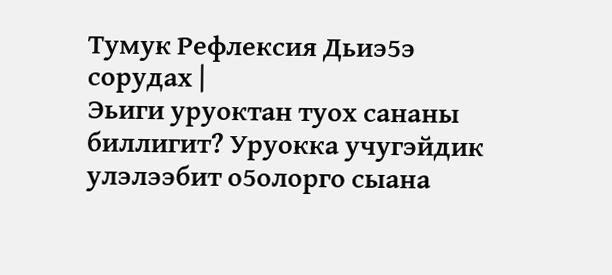Тумук Рефлексия Дьиэ5э сорудах |
Эьиги уруоктан туох сананы биллигит? Уруокка учугэйдик улэлээбит о5олорго сыана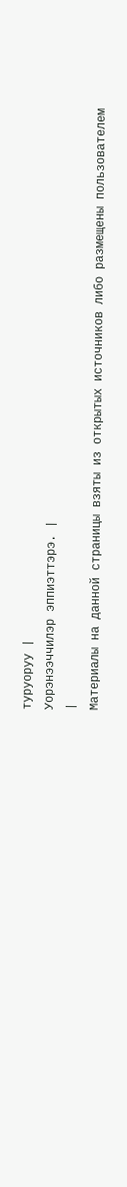туруоруу |
Уорэнээччилэр эппиэттэрэ. |
|
Материалы на данной страницы взяты из открытых источников либо размещены пользователем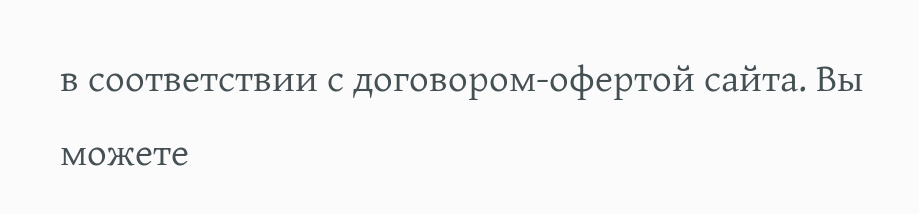в соответствии с договором-офертой сайта. Вы можете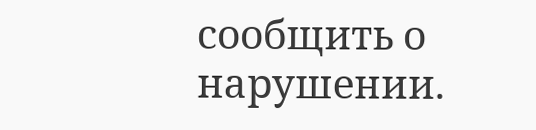сообщить о нарушении.